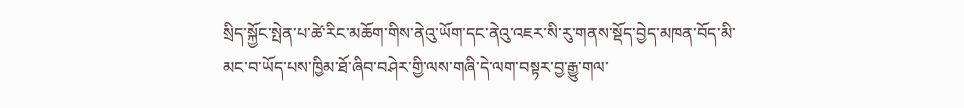སྲིད་སྐྱོང་སྤེན་པ་ཚེ་རིང་མཆོག་གིས་ནེའུ་ཡོག་དང་ནེའུ་འཇར་སི་རུ་གནས་སྡོད་བྱེད་མཁན་བོད་མི་མང་བ་ཡོད་པས་ཁྱིམ་ཐོ་ཞིབ་བཤེར་གྱི་ལས་གཞི་དེ་ལག་བསྟར་བྱ་རྒྱུ་གལ་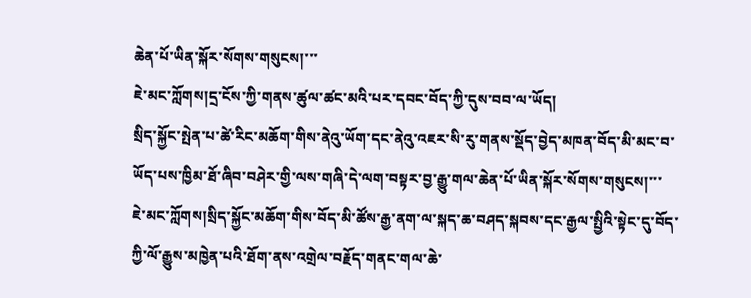ཆེན་པོ་ཡིན་སྐོར་སོགས་གསུངས།་་་
ཇེ་མང་ཀློགས།དྲ་ངོས་ཀྱི་གནས་ཚུལ་ཚང་མའི་པར་དབང་བོད་ཀྱི་དུས་བབ་ལ་ཡོད།
སྲིད་སྐྱོང་སྤེན་པ་ཚེ་རིང་མཆོག་གིས་ནེའུ་ཡོག་དང་ནེའུ་འཇར་སི་རུ་གནས་སྡོད་བྱེད་མཁན་བོད་མི་མང་བ་ཡོད་པས་ཁྱིམ་ཐོ་ཞིབ་བཤེར་གྱི་ལས་གཞི་དེ་ལག་བསྟར་བྱ་རྒྱུ་གལ་ཆེན་པོ་ཡིན་སྐོར་སོགས་གསུངས།་་་
ཇེ་མང་ཀློགས།སྲིད་སྐྱོང་མཆོག་གིས་བོད་མི་ཚོས་རྒྱ་ནག་ལ་སྐད་ཆ་བཤད་སྐབས་དང་རྒྱལ་སྤྱིའི་སྟེང་དུ་བོད་ཀྱི་ལོ་རྒྱུས་མཁྱེན་པའི་ཐོག་ནས་འགྲེལ་བརྗོད་གནང་གལ་ཆེ་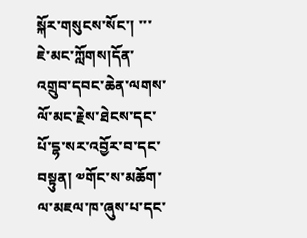སྐོར་གསུངས་སོང་། ་་་
ཇེ་མང་ཀློགས།དོན་འགྲུབ་དབང་ཆེན་ལགས་ལོ་མང་རྗེས་ཐེངས་དང་པོ་དྷ་སར་འབྱོར་བ་དང་བསྟུན། ༧གོང་ས་མཆོག་ལ་མཇལ་ཁ་ཞུས་པ་དང་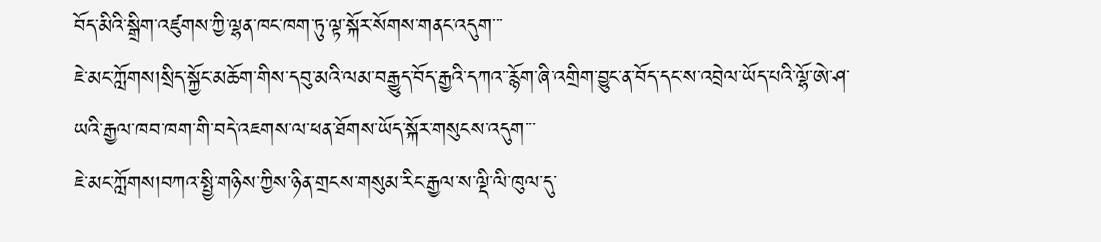བོད་མིའི་སྒྲིག་འཛུགས་ཀྱི་ལྷན་ཁང་ཁག་ཏུ་ལྟ་སྐོར་སོགས་གནང་འདུག་་་
ཇེ་མང་ཀློགས།སྲིད་སྐྱོང་མཆོག་གིས་དབུ་མའི་ལམ་བརྒྱུད་བོད་རྒྱའི་དཀའ་་རྙོག་ཞི་འགྲིག་བྱུང་ན་བོད་དང་ས་འབྲེལ་ཡོད་པའི་ལྷོ་ཨེ་ཤ་ཡའི་རྒྱལ་ཁབ་ཁག་གི་བདེ་འཇགས་ལ་ཕན་ཐོགས་ཡོད་སྐོར་གསུངས་འདུག་་་
ཇེ་མང་ཀློགས།བཀའ་སྤྱི་གཉིས་ཀྱིས་ཉིན་གྲངས་གསུམ་རིང་རྒྱལ་ས་ལྡི་ལི་ཁུལ་དུ་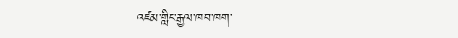འཛམ་གླིང་རྒྱལ་ཁབ་ཁག་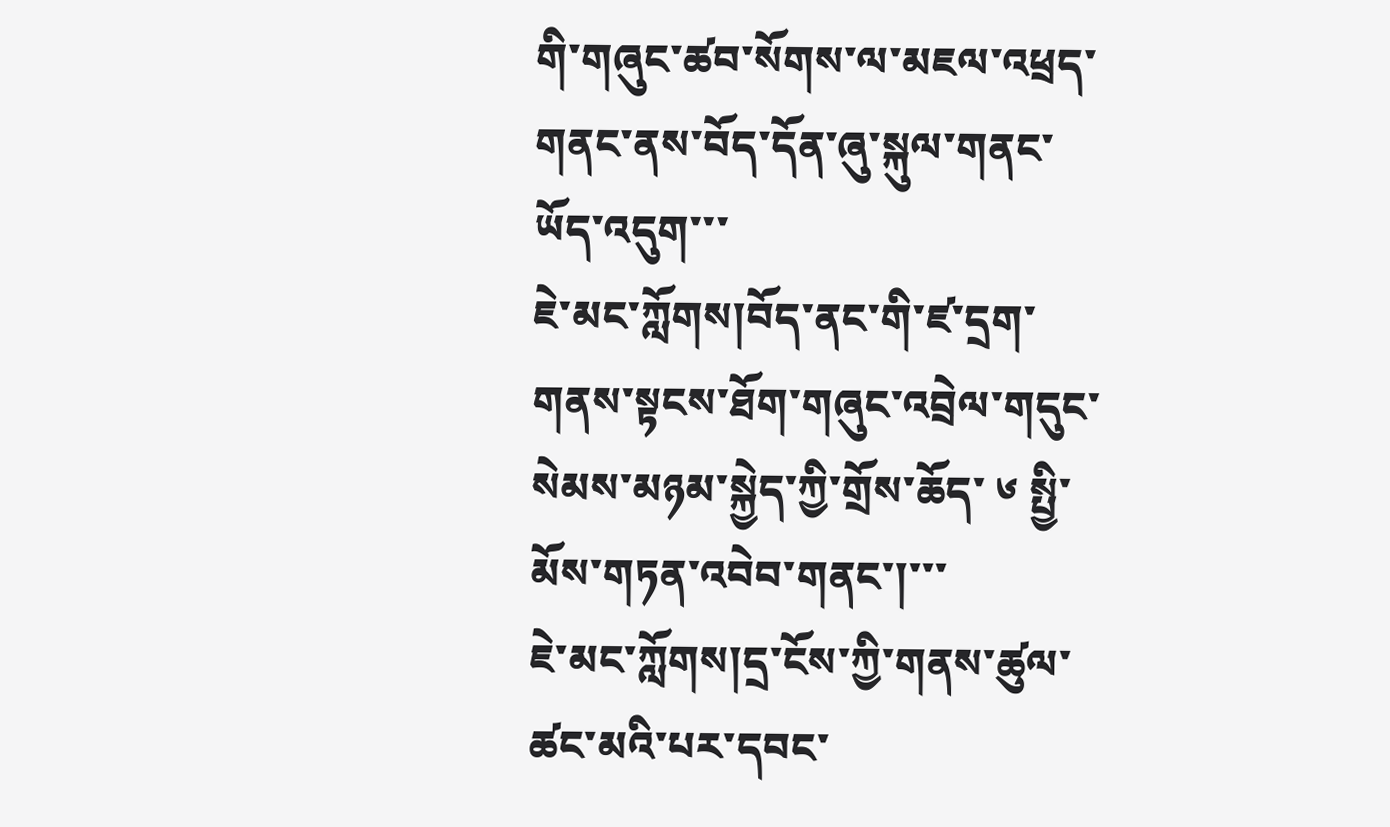གི་གཞུང་ཚབ་སོགས་ལ་མཇལ་འཕྲད་གནང་ནས་བོད་དོན་ཞུ་སྐུལ་གནང་ཡོད་འདུག་་་
ཇེ་མང་ཀློགས།བོད་ནང་གི་ཛ་དྲག་གནས་སྟངས་ཐོག་གཞུང་འབྲེལ་གདུང་སེམས་མཉམ་སྐྱེད་ཀྱི་གྲོས་ཆོད་ ༦ སྤྱི་མོས་གཏན་འབེབ་གནང་།་་་
ཇེ་མང་ཀློགས།དྲ་ངོས་ཀྱི་གནས་ཚུལ་ཚང་མའི་པར་དབང་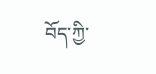བོད་ཀྱི་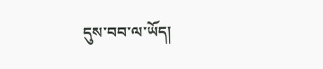དུས་བབ་ལ་ཡོད།